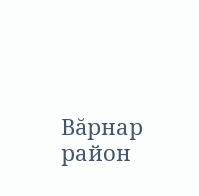Вăрнар район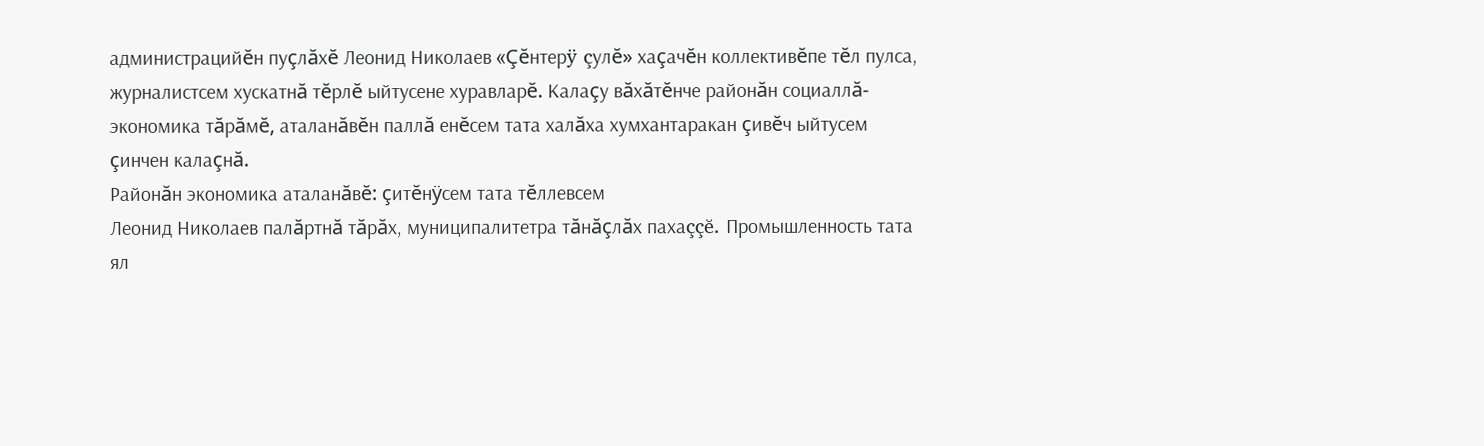администрацийĕн пуçлăхĕ Леонид Николаев «Çĕнтерÿ çулĕ» хаçачĕн коллективĕпе тĕл пулса, журналистсем хускатнă тĕрлĕ ыйтусене хуравларĕ. Калаçу вăхăтĕнче районăн социаллă-экономика тăрăмĕ, аталанăвĕн паллă енĕсем тата халăха хумхантаракан çивĕч ыйтусем çинчен калаçнă.
Районăн экономика аталанăвĕ: çитĕнÿсем тата тĕллевсем
Леонид Николаев палăртнă тăрăх, муниципалитетра тăнăçлăх пахаççĕ. Промышленность тата ял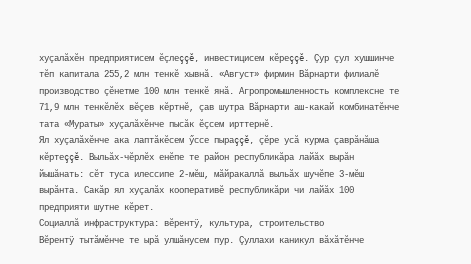хуçалăхĕн предприятисем ĕçлеççĕ, инвестицисем кĕреççĕ. Çур çул хушшинче тĕп капитала 255,2 млн тенкĕ хывнă. «Август» фирмин Вăрнарти филиалĕ производство çĕнетме 100 млн тенкĕ янă. Агропромышленность комплексне те 71,9 млн тенкĕлĕх вĕçев кĕртнĕ, çав шутра Вăрнарти аш-какай комбинатĕнче тата «Мураты» хуçалăхĕнче пысăк ĕçсем ирттернĕ.
Ял хуçалăхĕнче ака лаптăкĕсем ӳссе пыраççĕ, çĕре усă курма çаврăнăша кĕртеççĕ. Выльăх-чĕрлĕх енĕпе те район республикăра лайăх вырăн йышăнать: сĕт туса илессипе 2-мĕш, мăйракаллă выльăх шучĕпе 3-мĕш вырăнта. Сакăр ял хуçалăх кооперативĕ республикăри чи лайăх 100 предприяти шутне кĕрет.
Социаллă инфраструктура: вĕрентÿ, культура, строительство
Вĕрентÿ тытăмĕнче те ырă улшăнусем пур. Çуллахи каникул вăхăтĕнче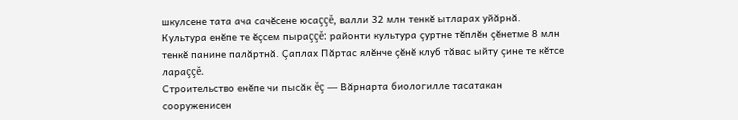шкулсене тата ача сачĕсене юсаççĕ, валли 32 млн тенкĕ ытларах уйăрнă. Культура енĕпе те ĕçсем пыраççĕ: районти культура çуртне тĕплĕн çĕнетме 8 млн тенкĕ панине палăртнă. Çаплах Пăртас ялĕнче çĕнĕ клуб тăвас ыйту çине те кĕтсе лараççĕ.
Строительство енĕпе чи пысăк ĕç — Вăрнарта биологилле тасатакан сооруженисен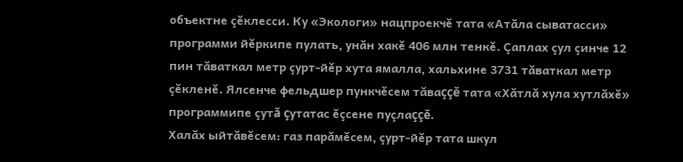объектне çĕклесси. Ку «Экологи» нацпроекчĕ тата «Атăла сыватасси» программи йĕркипе пулать, унăн хакĕ 406 млн тенкĕ. Çаплах çул çинче 12 пин тăваткал метр çурт-йĕр хута ямалла, хальхине 3731 тăваткал метр çĕкленĕ. Ялсенче фельдшер пункчĕсем тăваççĕ тата «Хăтлă хула хутлăхĕ» программипе çутă çутатас ĕçсене пуçлаççĕ.
Халăх ыйтăвĕсем: газ парăмĕсем, çурт-йĕр тата шкул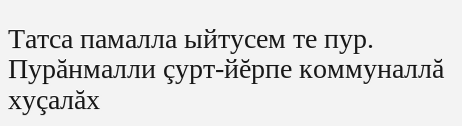Татса памалла ыйтусем те пур. Пурăнмалли çурт-йĕрпе коммуналлă хуçалăх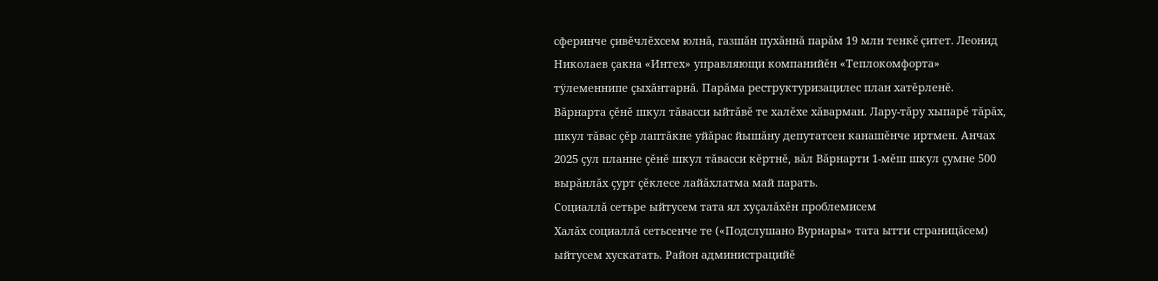сферинче çивĕчлĕхсем юлнă, газшăн пухăннă парăм 19 млн тенкĕ çитет. Леонид Николаев çакна «Интех» управляющи компанийĕн «Теплокомфорта» тÿлеменнипе çыхăнтарнă. Парăма реструктуризацилес план хатĕрленĕ.
Вăрнарта çĕнĕ шкул тăвасси ыйтăвĕ те халĕхе хăварман. Лару-тăру хыпарĕ тăрăх, шкул тăвас çĕр лаптăкне уйăрас йышăну депутатсен канашĕнче иртмен. Анчах 2025 çул планне çĕнĕ шкул тăвасси кĕртнĕ, вăл Вăрнарти 1-мĕш шкул çумне 500 вырăнлăх çурт çĕклесе лайăхлатма май парать.
Социаллă сетьре ыйтусем тата ял хуçалăхĕн проблемисем
Халăх социаллă сетьсенче те («Подслушано Вурнары» тата ытти страницăсем) ыйтусем хускатать. Район администрацийĕ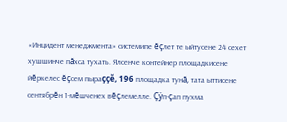«Инцидент менеджмента» системипе ĕçлет те ыйтусене 24 сехет хушшинче пăхса тухать. Ялсенче контейнер площадкисене йĕркелес ĕçсем пыраççĕ, 196 площадка тунă, тата ыттисене сентябрĕн 1-мĕшченех вĕçлемелле. Çÿп-çап пухма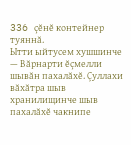336 çĕнĕ контейнер туяннă.
Ытти ыйтусем хушшинче — Вăрнарти ĕçмелли шывăн пахалăхĕ. Çуллахи вăхăтра шыв хранилищинче шыв пахалăхĕ чакнипе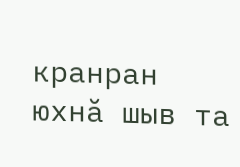кранран юхнă шыв та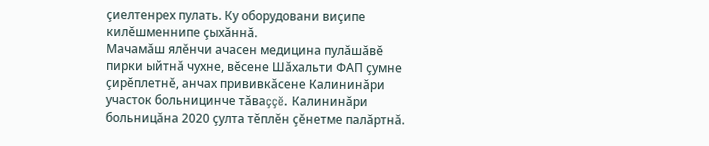çиелтенрех пулать. Ку оборудовани виçипе килĕшменнипе çыхăннă.
Мачамăш ялĕнчи ачасен медицина пулăшăвĕ пирки ыйтнă чухне, вĕсене Шăхальти ФАП çумне çирĕплетнĕ, анчах прививкăсене Калининăри участок больницинче тăваççĕ. Калининăри больницăна 2020 çулта тĕплĕн çĕнетме палăртнă.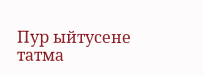Пур ыйтусене татма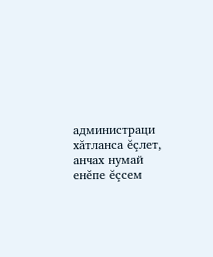администраци хăтланса ĕçлет, анчах нумай енĕпе ĕçсем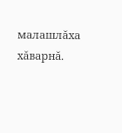малашлăха хăварнă.